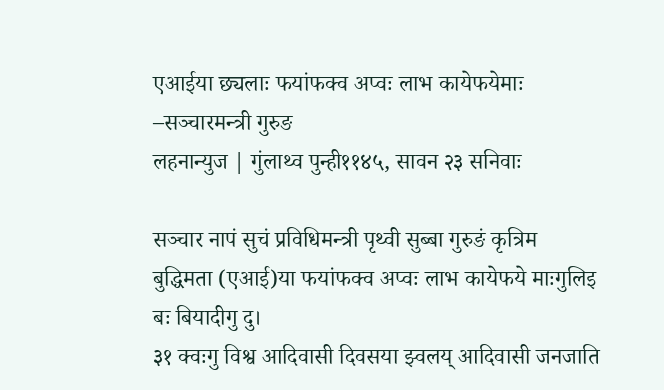एआईया छ्यलाः फयांफक्व अप्वः लाभ कायेफयेमाः –सञ्चारमन्त्री गुरुङ
लहनान्युज | गुंलाथ्व पुन्ही११४५, सावन २३ सनिवाः

सञ्चार नापं सुचं प्रविधिमन्त्री पृथ्वी सुब्बा गुरुङं कृत्रिम बुद्धिमता (एआई)या फयांफक्व अप्वः लाभ कायेफये माःगुलिइ बः बियादीगु दु।
३१ क्वःगु विश्व आदिवासी दिवसया झ्वलय् आदिवासी जनजाति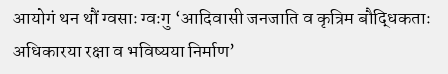आयोगं थन थौं ग्वसाः ग्वःगु ‘आदिवासी जनजाति व कृत्रिम बौद्धिकताः अधिकारया रक्षा व भविष्यया निर्माण’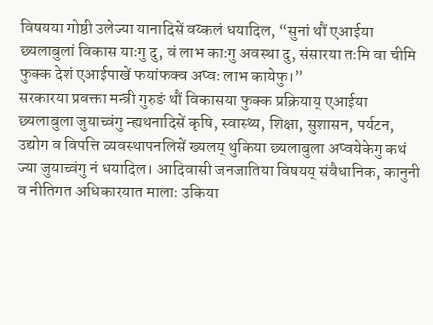विषयया गोष्ठी उलेज्या यानादिसें वय्कलं धयादिल, “सुनां थौं एआईया छ्यलाबुलां विकास याःगु दु, वं लाभ काःगु अवस्था दु, संसारया तःमि वा चीमि फुक्क देशं एआईपाखें फयांफक्व अप्वः लाभ कायेफु।”
सरकारया प्रवक्ता मन्त्री गुरुङं थौं विकासया फुक्क प्रक्रियाय् एआईया छ्यलाबुला जुयाच्वंगु न्ह्यथनादिसें कृषि, स्वास्थ्य, शिक्षा, सुशासन, पर्यटन, उद्योग व विपत्ति व्यवस्थापनलिसें ख्यलय् थुकिया छ्यलाबुला अप्वयेकेगु कथं ज्या जुयाच्वंगु नं धयादिल। आदिवासी जनजातिया विषयय् संवैधानिक, कानुनी व नीतिगत अधिकारयात मालाः उकिया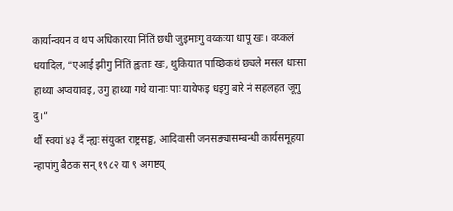कार्यान्वयन व थप अधिकारया निंतिं छधी जुइमाःगु वय्कःया धापू खः। वय्कलं धयादिल, “एआई झीगु निंतिं ह्वःताः खः, थुकियात पाय्छिकथं छ्यले मसल धाःसा हाथ्या अप्वयावइ, उगु हाथ्या गथे यानाः पाः यायेफइ धइगु बारे नं सहलहत जूगु दु।”
थौं स्वयां ४३ दँ न्ह्यः संयुक्त राष्ट्रसङ्घ, आदिवासी जनसङ्यासम्बन्धी कार्यसमूहया न्हापांगु बैठक सन् १९८२ या ९ अगष्टय्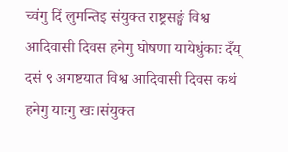च्वंगु दिं लुमन्तिइ संयुक्त राष्ट्रसङ्घं विश्व आदिवासी दिवस हनेगु घोषणा यायेधुंकाः दँय् दसं ९ अगष्टयात विश्व आदिवासी दिवस कथं हनेगु याःगु खः।संयुक्त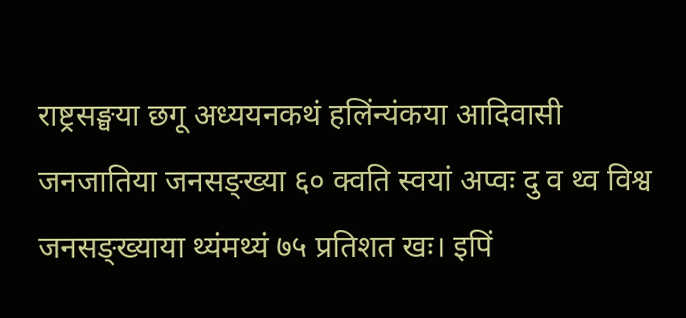राष्ट्रसङ्घया छगू अध्ययनकथं हलिंन्यंकया आदिवासी जनजातिया जनसङ्ख्या ६० क्वति स्वयां अप्वः दु व थ्व विश्व जनसङ्ख्याया थ्यंमथ्यं ७५ प्रतिशत खः। इपिं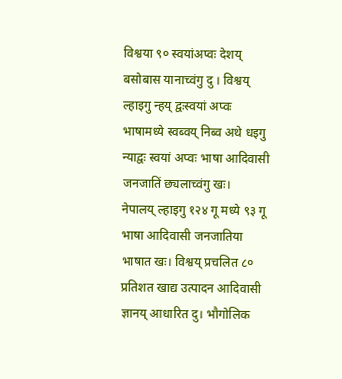विश्वया ९० स्वयांअप्वः देशय् बसोबास यानाच्वंगु दु । विश्वय् ल्हाइगु न्हय् द्वःस्वयां अप्वः भाषामध्ये स्वब्वय् निब्व अथे धइगु न्याद्वः स्वयां अप्वः भाषा आदिवासी जनजातिं छ्यलाच्वंगु खः।
नेपालय् ल्हाइगु १२४ गू मध्ये ९३ गू भाषा आदिवासी जनजातिया भाषात खः। विश्वय् प्रचलित ८० प्रतिशत खाद्य उत्पादन आदिवासी ज्ञानय् आधारित दु। भौगोलिक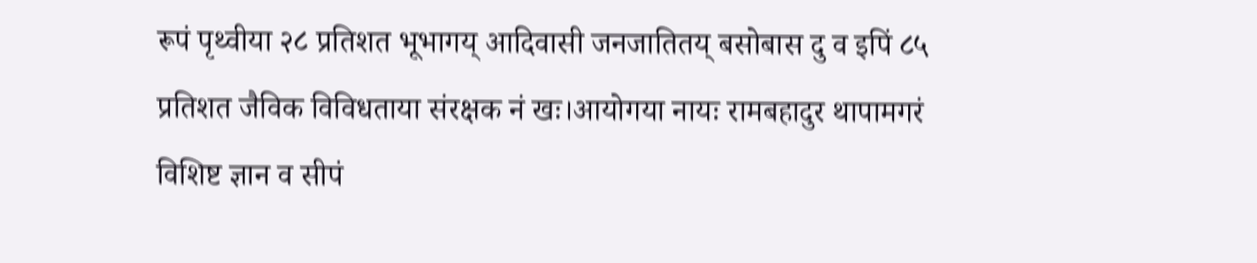रूपं पृथ्वीया २८ प्रतिशत भूभागय् आदिवासी जनजातितय् बसोबास दु व इपिं ८५ प्रतिशत जैविक विविधताया संरक्षक नं खः।आयोगया नायः रामबहादुर थापामगरं विशिष्ट ज्ञान व सीपं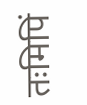तःमिपिं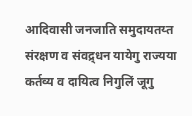आदिवासी जनजाति समुदायतय्त संरक्षण व संवद्र्धन यायेगु राज्यया कर्तव्य व दायित्व निगुलिं जूगु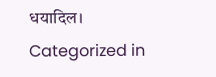धयादिल।
Categorized in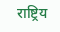राष्ट्रिय